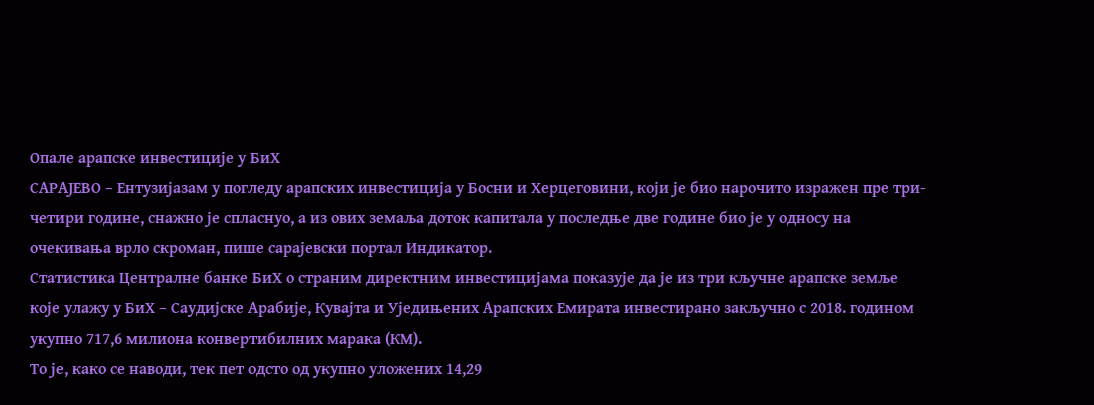Опале арапске инвестиције у БиХ
САРАЈЕВО – Ентузијазам у погледу арапских инвестиција у Босни и Херцеговини, који је био нарочито изражен пре три-четири године, снажно је спласнуо, а из ових земаља доток капитала у последње две године био је у односу на очекивања врло скроман, пише сарајевски портал Индикатор.
Статистика Централне банке БиХ о страним директним инвестицијама показује да је из три кључне арапске земље које улажу у БиХ – Саудијске Арабије, Кувајта и Уједињених Арапских Емирата инвестирано закључно с 2018. годином укупно 717,6 милиона конвертибилних марака (КМ).
То је, како се наводи, тек пет одсто од укупно уложених 14,29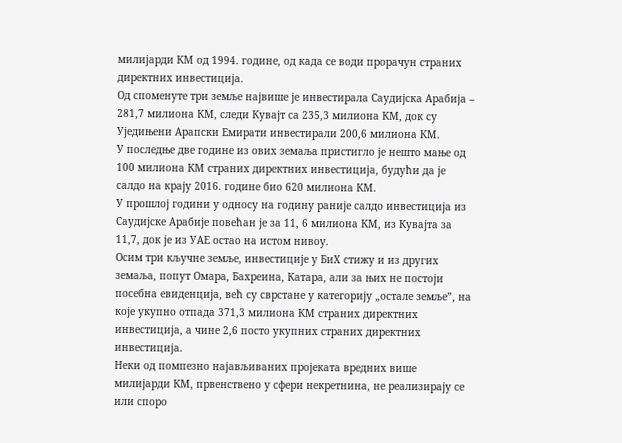милијарди КМ од 1994. године, од када се води прорачун страних директних инвестиција.
Од споменуте три земље највише је инвестирала Саудијска Арабија – 281,7 милиона КМ, следи Кувајт са 235,3 милиона КМ, док су Уједињени Арапски Емирати инвестирали 200,6 милиона КМ.
У последње две године из ових земаља пристигло је нешто мање од 100 милиона КМ страних директних инвестиција, будући да је салдо на крају 2016. године био 620 милиона КМ.
У прошлој години у односу на годину раније салдо инвестиција из Саудијске Арабије повећан је за 11, 6 милиона КМ, из Кувајта за 11,7, док је из УАЕ остао на истом нивоу.
Осим три кључне земље, инвестиције у БиХ стижу и из других земаља, попут Омара, Бахреина, Катара, али за њих не постоји посебна евиденција, већ су сврстане у категорију „остале земље”, на које укупно отпада 371,3 милиона КМ страних директних инвестиција, а чине 2,6 посто укупних страних директних инвестиција.
Неки од помпезно најављиваних пројеката вредних више милијарди КМ, првенствено у сфери некретнина, не реализирају се или споро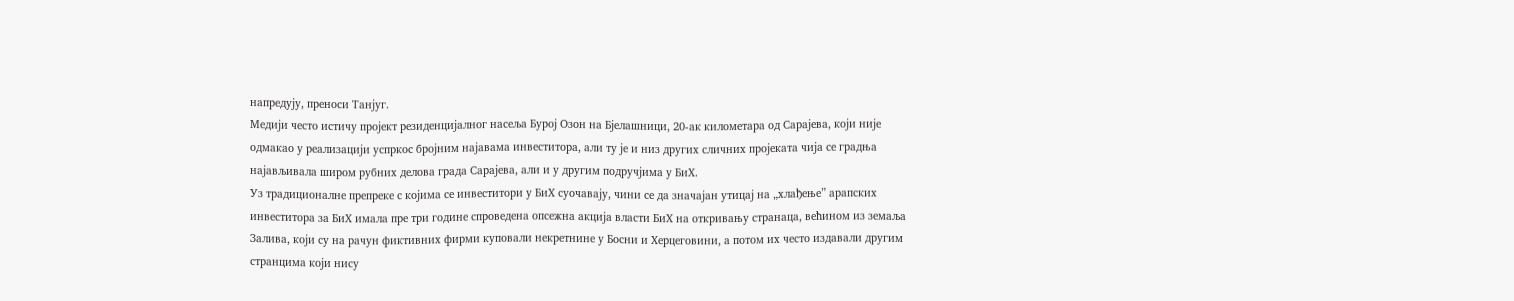напредују, преноси Танјуг.
Медији често истичу пројект резиденцијалног насеља Бурој Озон на Бјелашници, 20-ак километара од Сарајева, који није одмакао у реализацији успркос бројним најавама инвеститора, али ту је и низ других сличних пројеката чија се градња најављивала широм рубних делова града Сарајева, али и у другим подручјима у БиХ.
Уз традиционалне препреке с којима се инвеститори у БиХ суочавају, чини се да значајан утицај на „хлађење” арапских инвеститора за БиХ имала пре три године спроведена опсежна акција власти БиХ на откривању странаца, већином из земаља Залива, који су на рачун фиктивних фирми куповали некретнине у Босни и Херцеговини, а потом их често издавали другим странцима који нису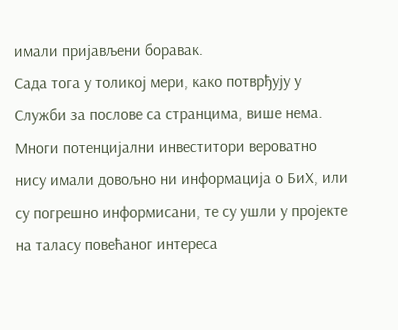имали пријављени боравак.
Сада тога у толикој мери, како потврђују у Служби за послове са странцима, више нема.
Многи потенцијални инвеститори вероватно нису имали довољно ни информација о БиХ, или су погрешно информисани, те су ушли у пројекте на таласу повећаног интереса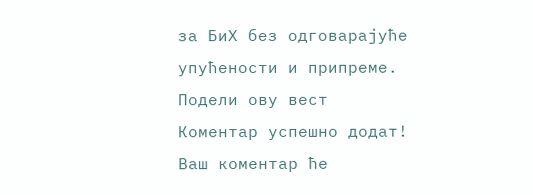за БиХ без одговарајуће упућености и припреме.
Подели ову вест
Комeнтар успeшно додат!
Ваш комeнтар ћe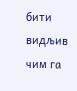бити видљив чим га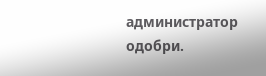администратор одобри.